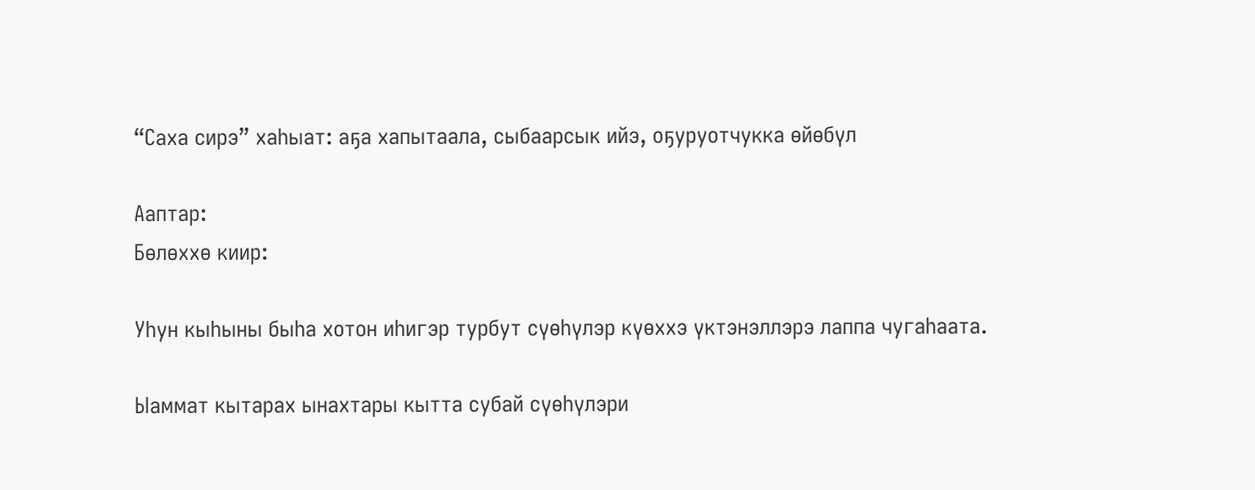“Саха сирэ” хаһыат: аҕа хапытаала, сыбаарсык ийэ, оҕуруотчукка өйөбүл

Ааптар:
Бөлөххө киир:

Уһун кыһыны быһа хотон иһигэр турбут сүөһүлэр күөххэ үктэнэллэрэ лаппа чугаһаата.

Ыаммат кытарах ынахтары кытта субай сүөһүлэри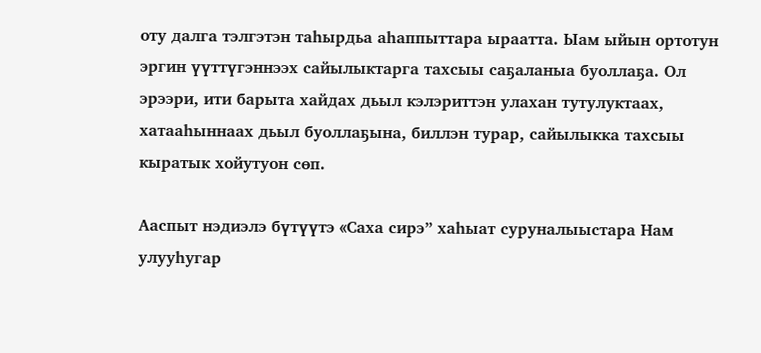оту далга тэлгэтэн таһырдьа аһаппыттара ыраатта. Ыам ыйын ортотун эргин үүттүгэннээх сайылыктарга тахсыы саҕаланыа буоллаҕа. Ол эрээри, ити барыта хайдах дьыл кэлэриттэн улахан тутулуктаах, хатааһыннаах дьыл буоллаҕына, биллэн турар, сайылыкка тахсыы кыратык хойутуон сөп.

Ааспыт нэдиэлэ бүтүүтэ «Саха сирэ” хаһыат суруналыыстара Нам улууһугар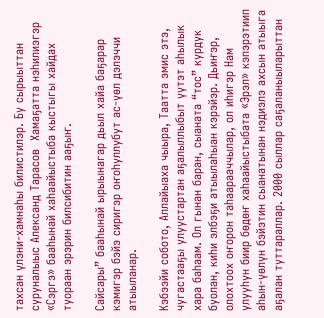тахсан үлэни-хамнаһы билистилэр. Бу сырыыттан суруналыыс Александ Тарасов  Хамаҕатта нэһилиэгэр «Сэргэ» бааһынай хаһаайыстыба кыстыгы хайдах туораан эрэрин билсибитин ааҕыҥ.

Сайсары” бааһынай ырыынагар дьыл хайа баҕарар кэмигэр бэйэ сиригэр оҥоһуллубут ас-үөл дэлэччи атыыланар.

Кэбээйи собото, Аллайыаха чыыра, Таатта эмис этэ, чугастааҕы улуустартан аҕалыллыбыт үүтэт аһылык хара баһаам. Ол гынан баран, сыаната “тос” курдук буолан, киһи элбэҕи атыылаһыан кэрэйэр. Дьиҥэр, олохтоох оҥорон таһаарааччылар, ол иһигэр Нам улууһун биир бөдөҥ хаһаайыстыбата «Эрэл» кэпэрэтиип аһын-үөлүн бэйэтин сыанатынан нэдиэлэ ахсын атыыга аҕалан туттараллар. 2000 сыллар саҕаланыыларыттан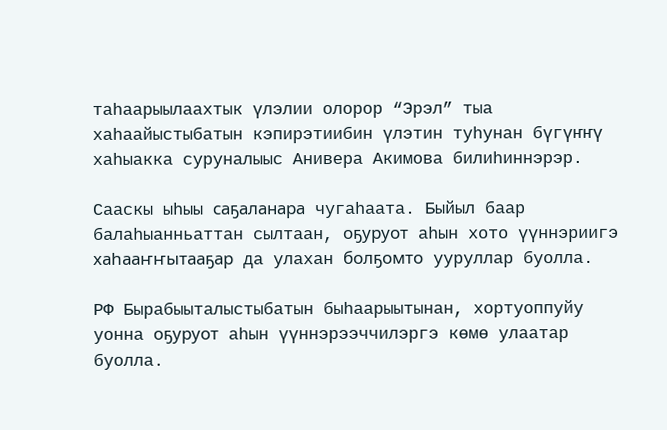таһаарыылаахтык үлэлии олорор “Эрэл” тыа хаһаайыстыбатын кэпирэтиибин үлэтин туһунан бүгүҥҥү хаһыакка суруналыыс Анивера Акимова билиһиннэрэр.

Сааскы ыһыы саҕаланара чугаһаата. Быйыл баар балаһыанньаттан сылтаан, оҕуруот аһын хото үүннэриигэ хаһааҥҥытааҕар да улахан болҕомто ууруллар буолла.

РФ Бырабыыталыстыбатын быһаарыытынан, хортуоппуйу уонна оҕуруот аһын үүннэрээччилэргэ көмө улаатар буолла.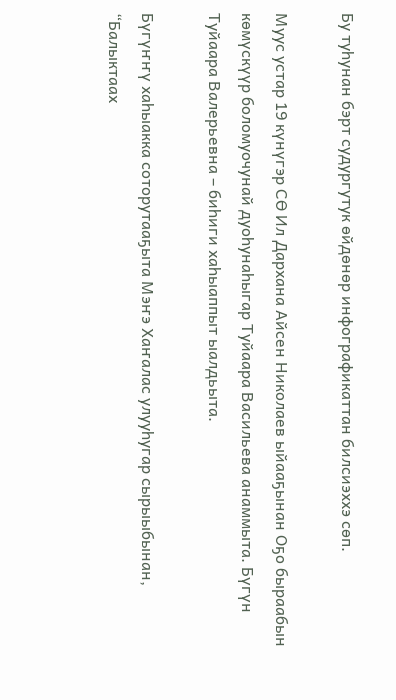Бу туһунан бэрт судургутук өйдөнөр инфографикаттан билсиэххэ сөп.

Муус устар 19 күнүгэр СӨ Ил Дархана Айсен Николаев ыйааҕынан Оҕо быраабын көмүскүүр боломуочунай дуоһунаһыгар Туйаара Васильева анаммыта. Бүгүн Туйаара Валерьевна – биһиги хаһыаппыт ыалдьыта.

Бүгүҥҥү хаһыакка соторутааҕыта Мэҥэ Хаҥалас улууһугар сырыыбынан, “Балыктаах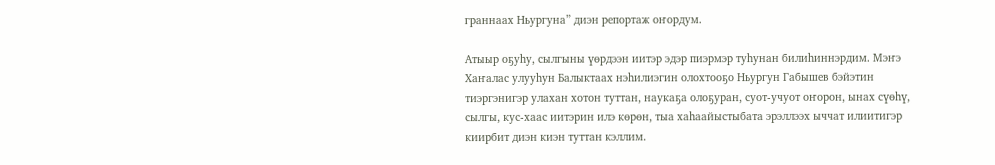граннаах Ньургуна” диэн репортаж оҥордум.

Атыыр оҕуһу, сылгыны үөрдээн иитэр эдэр пиэрмэр туһунан билиһиннэрдим. Мэҥэ Хаҥалас улууһун Балыктаах нэһилиэгин олохтооҕо Ньургун Габышев бэйэтин тиэргэнигэр улахан хотон туттан, наукаҕа олоҕуран, суот-учуот оҥорон, ынах сүөһү, сылгы, кус-хаас иитэрин илэ көрөн, тыа хаһаайыстыбата эрэллээх ыччат илиитигэр киирбит диэн киэн туттан кэллим.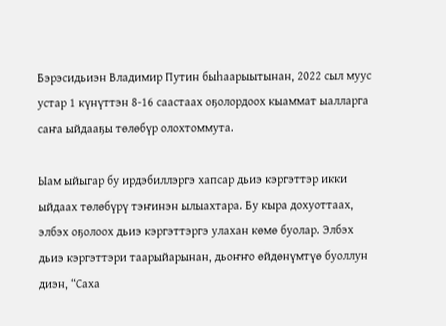Бэрэсидьиэн Владимир Путин быһаарыытынан, 2022 сыл муус устар 1 күнүттэн 8-16 саастаах оҕолордоох кыаммат ыалларга саҥа ыйдааҕы төлөбүр олохтоммута.

Ыам ыйыгар бу ирдэбиллэргэ хапсар дьиэ кэргэттэр икки ыйдаах төлөбүрү тэҥинэн ылыахтара. Бу кыра дохуоттаах, элбэх оҕолоох дьиэ кэргэттэргэ улахан көмө буолар. Элбэх дьиэ кэргэттэри таарыйарынан, дьоҥҥо өйдөнүмтүө буоллун диэн, “Саха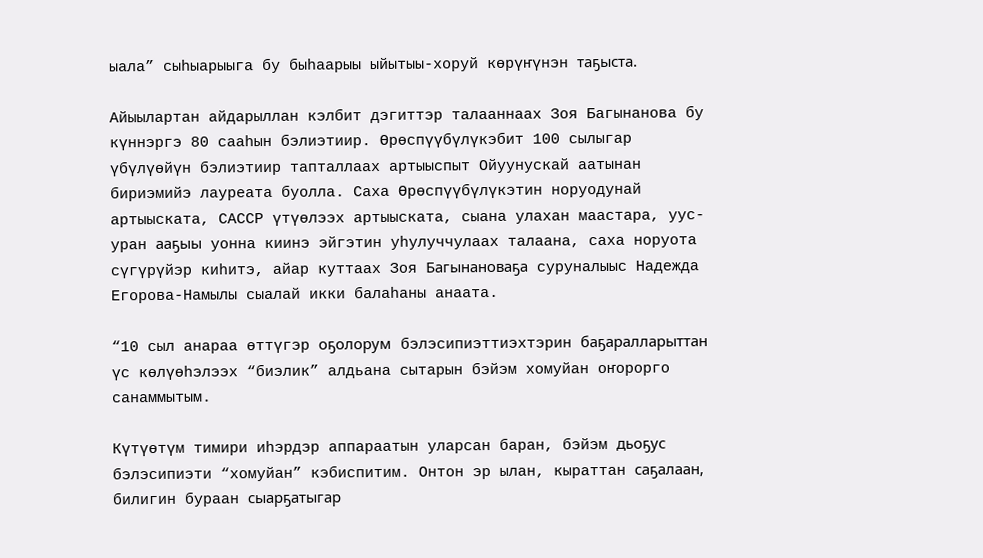ыала” сыһыарыыга бу быһаарыы ыйытыы-хоруй көрүҥүнэн таҕыста.

Айыылартан айдарыллан кэлбит дэгиттэр талааннаах Зоя Багынанова бу күннэргэ 80 сааһын бэлиэтиир. Өрөспүүбүлүкэбит 100 сылыгар үбүлүөйүн бэлиэтиир тапталлаах артыыспыт Ойуунускай аатынан бириэмийэ лауреата буолла. Саха Өрөспүүбүлүкэтин норуодунай артыыската, САССР үтүөлээх артыыската, сыана улахан маастара, уус-уран ааҕыы уонна киинэ эйгэтин уһулуччулаах талаана, саха норуота сүгүрүйэр киһитэ, айар куттаах Зоя Багынановаҕа суруналыыс Надежда Егорова-Намылы сыалай икки балаһаны анаата.

“10 сыл анараа өттүгэр оҕолорум бэлэсипиэттиэхтэрин баҕаралларыттан үс көлүөһэлээх “биэлик” алдьана сытарын бэйэм хомуйан оҥорорго санаммытым.

Күтүөтүм тимири иһэрдэр аппараатын уларсан баран, бэйэм дьоҕус бэлэсипиэти “хомуйан” кэбиспитим. Онтон эр ылан, кыраттан саҕалаан, билигин бураан сыарҕатыгар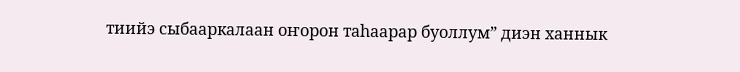тиийэ сыбааркалаан оҥорон таһаарар буоллум” диэн ханнык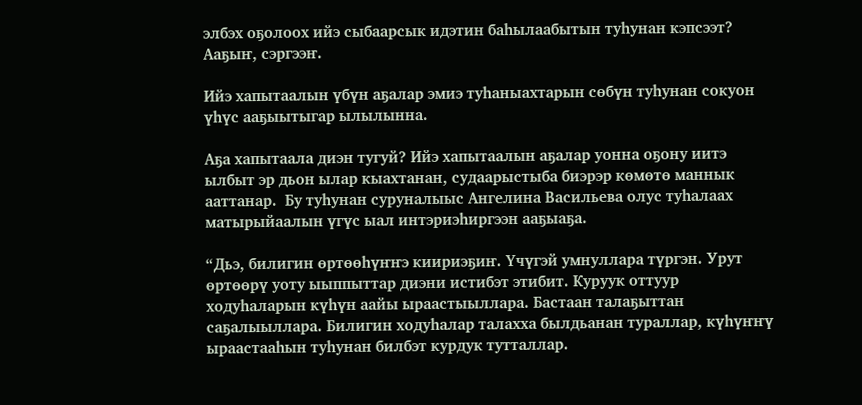элбэх оҕолоох ийэ сыбаарсык идэтин баһылаабытын туһунан кэпсээт? Ааҕыҥ, сэргээҥ.

Ийэ хапытаалын үбүн аҕалар эмиэ туһаныахтарын сөбүн туһунан сокуон үһүс ааҕыытыгар ылылынна.

Аҕа хапытаала диэн тугуй? Ийэ хапытаалын аҕалар уонна оҕону иитэ ылбыт эр дьон ылар кыахтанан, судаарыстыба биэрэр көмөтө маннык ааттанар.  Бу туһунан суруналыыс Ангелина Васильева олус туһалаах матырыйаалын үгүс ыал интэриэһиргээн ааҕыаҕа.

“Дьэ, билигин өртөөһүҥҥэ киириэҕиҥ. Үчүгэй умнуллара түргэн. Урут өртөөрү уоту ыыппыттар диэни истибэт этибит. Куруук оттуур ходуһаларын күһүн аайы ыраастыыллара. Бастаан талаҕыттан саҕалыыллара. Билигин ходуһалар талахха былдьанан тураллар, күһүҥҥү ыраастааһын туһунан билбэт курдук тутталлар.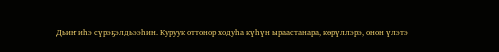Дьиҥ иһэ сүрэҕэлдьээһин. Куруук оттонор ходуһа күһүн ыраастанара, көрүллэрэ, онон үлэтэ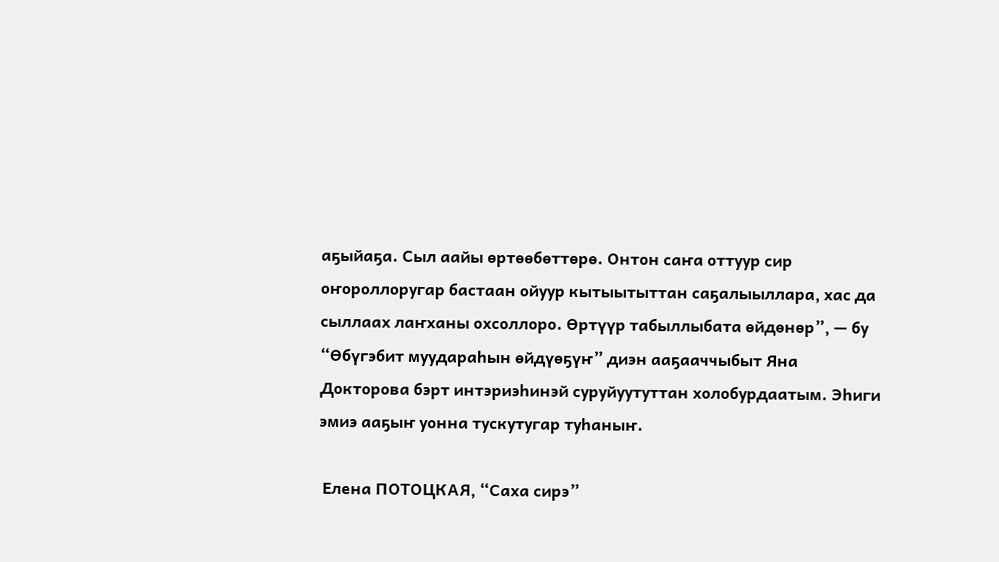аҕыйаҕа. Сыл аайы өртөөбөттөрө. Онтон саҥа оттуур сир оҥороллоругар бастаан ойуур кытыытыттан саҕалыыллара, хас да сыллаах лаҥханы охсоллоро. Өртүүр табыллыбата өйдөнөр”, — бу “Өбүгэбит муудараһын өйдүөҕүҥ” диэн ааҕааччыбыт Яна Докторова бэрт интэриэһинэй суруйуутуттан холобурдаатым. Эһиги эмиэ ааҕыҥ уонна тускутугар туһаныҥ.

 Елена ПОТОЦКАЯ, “Саха сирэ”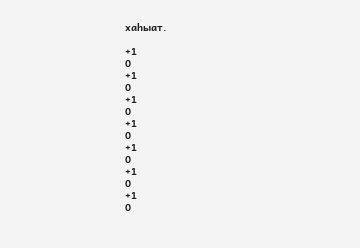хаһыат.

+1
0
+1
0
+1
0
+1
0
+1
0
+1
0
+1
0